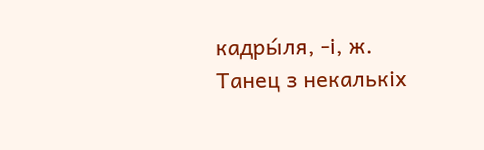кадры́ля, ‑і, ж.
Танец з некалькіх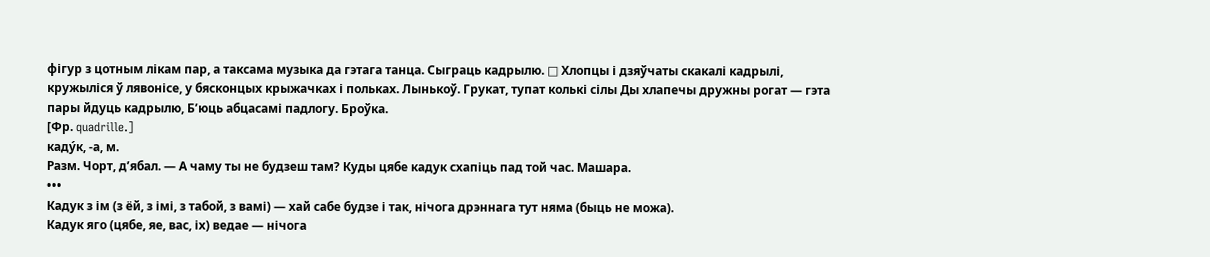фігур з цотным лікам пар, а таксама музыка да гэтага танца. Сыграць кадрылю. □ Хлопцы і дзяўчаты скакалі кадрылі, кружыліся ў лявонісе, у бясконцых крыжачках і польках. Лынькоў. Грукат, тупат колькі сілы Ды хлапечы дружны рогат — гэта пары йдуць кадрылю, Б’юць абцасамі падлогу. Броўка.
[Фр. quadrille.]
каду́к, ‑а, м.
Разм. Чорт, д’ябал. — А чаму ты не будзеш там? Куды цябе кадук схапіць пад той час. Машара.
•••
Кадук з ім (з ёй, з імі, з табой, з вамі) — хай сабе будзе і так, нічога дрэннага тут няма (быць не можа).
Кадук яго (цябе, яе, вас, іх) ведае — нічога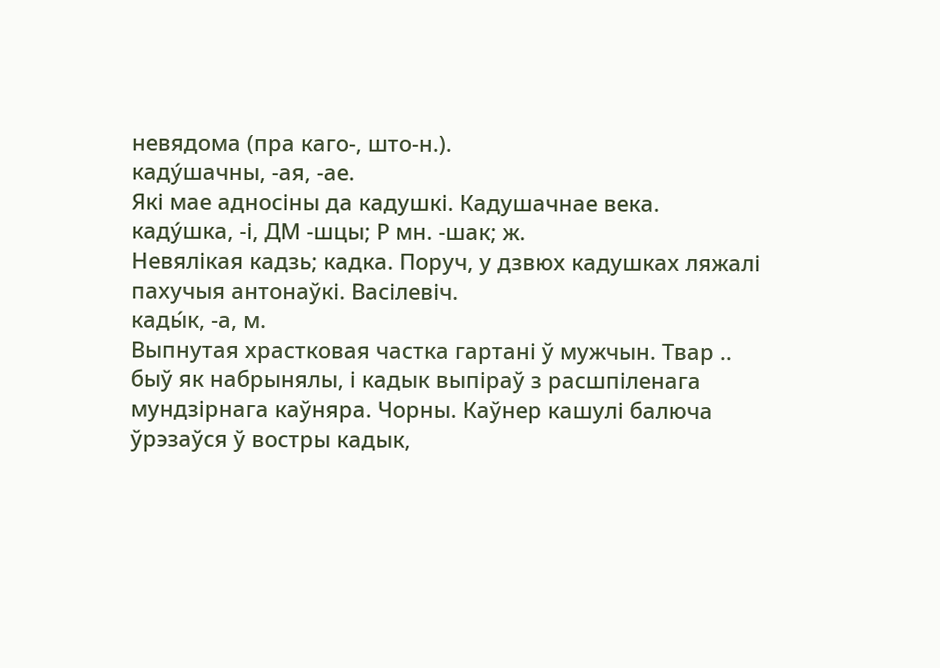невядома (пра каго‑, што‑н.).
каду́шачны, ‑ая, ‑ае.
Які мае адносіны да кадушкі. Кадушачнае века.
каду́шка, ‑і, ДМ ‑шцы; Р мн. ‑шак; ж.
Невялікая кадзь; кадка. Поруч, у дзвюх кадушках ляжалі пахучыя антонаўкі. Васілевіч.
кады́к, ‑а, м.
Выпнутая храстковая частка гартані ў мужчын. Твар .. быў як набрынялы, і кадык выпіраў з расшпіленага мундзірнага каўняра. Чорны. Каўнер кашулі балюча ўрэзаўся ў востры кадык,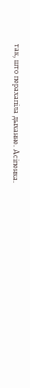так, што перахапіла дыханне. Асіпенка.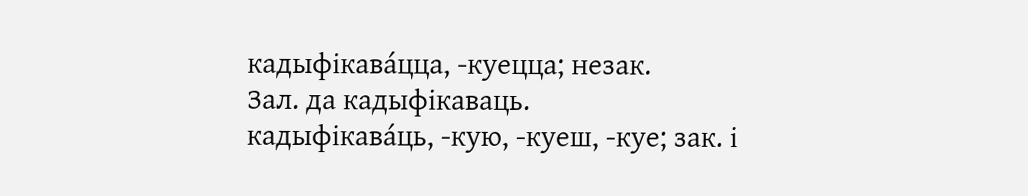кадыфікава́цца, ‑куецца; незак.
Зал. да кадыфікаваць.
кадыфікава́ць, ‑кую, ‑куеш, ‑куе; зак. і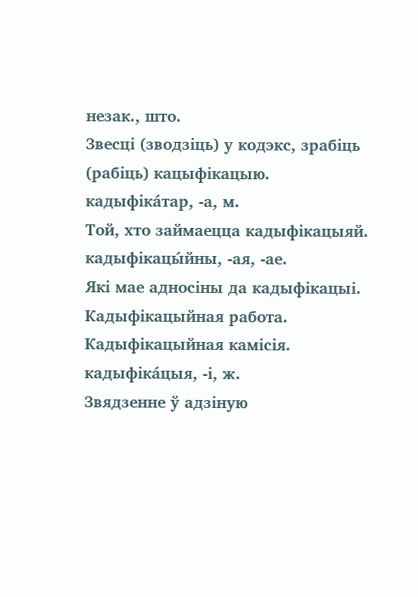незак., што.
Звесці (зводзіць) у кодэкс, зрабіць (рабіць) кацыфікацыю.
кадыфіка́тар, ‑а, м.
Той, хто займаецца кадыфікацыяй.
кадыфікацы́йны, ‑ая, ‑ае.
Які мае адносіны да кадыфікацыі. Кадыфікацыйная работа. Кадыфікацыйная камісія.
кадыфіка́цыя, ‑і, ж.
Звядзенне ў адзіную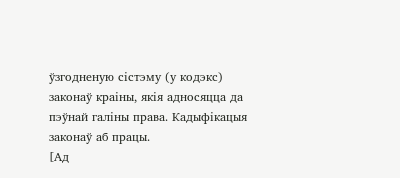ўзгодненую сістэму (у кодэкс) законаў краіны, якія адносяцца да пэўнай галіны права. Кадыфікацыя законаў аб працы.
[Ад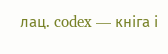лац. codex — кніга і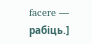facere — рабіць.]